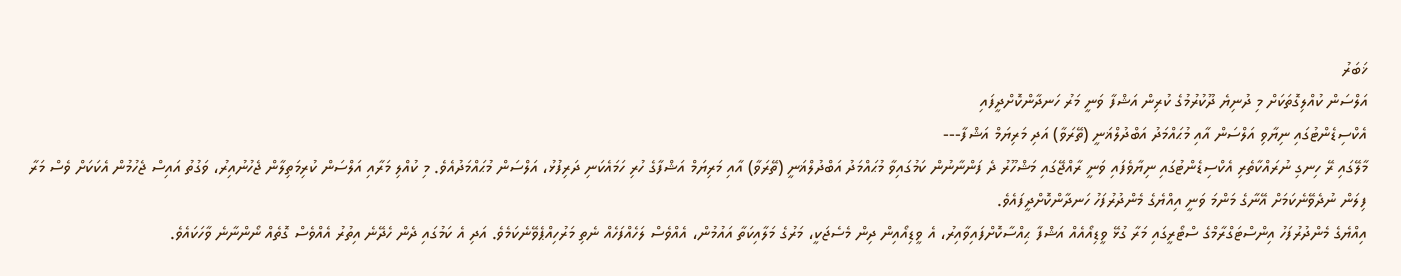ޚަބަރު
އަލްސަން ކުއްލިގޮތަކަށް މި ދުނިޔެ ދޫކުރުމުގެ ކުރިން އަޝްފާ ވަނީ މަރު ހަނދާންކޮށްދީފައި
އެކްސިޑެންޓުގައި ނިޔާވި އަލްސަން އާއި މުޙައްމަދު އަބްދުލްޣަނީ (ތޭރަވާ) އަދި މަރިޔަމް އަޝްފާ---
މާލޭގައި ރޭ ހިނގި ނުރައްކާތެރި އެކްސިޑެންޓުގައި ނިޔާވެފައި ވަނީ ރާއްޖޭގައި މަޝްހޫރު ދެ ފަންނާނުން ކަމުގައިވާ މުޙައްމަދު އަބްދުލްޣަނީ (ތޭރަވާ) އާއި މަރިޔަމް އަޝްފާގެ ހުރި ހަމައެކަނި ދަރިފުޅު، އަލްސަން މުޙައްމަދުއެވެ. މި ކުއްލި މަރާއި އަލްސަން ކުރިމަތިލާން ޖެހުނުއިރު، ވަގުތު އައިސް ޖެހުމުން އެކަކަށް ވެސް މަރާ ފިލަން ނުދެވޭނެކަމަށް އޭނާގެ މަންމަ ވަނީ އިއްޔެގެ މެންދުރުފަހު ހަނދާންކޮށްދީފައެވެ.
އިއްޔެގެ މެންދުރުފަހު އިންސްޓަގްރާމްގެ ސްޓޯރީގައި މަރާ ގުޅޭ ވީޑިއޯއެއް އަޝްފާ ޙިއްސާކޮށްފައިވާއިރު، އެ ވީޑިއޯއިން ދިން މެސެޖަކީ، މަރުގެ މަލާއިކަތާ އައުމުން، އެއްވެސް ލަހެއްފަހެއް ނެތި މަރުހިއްޕެވޭނެކަމެވެ. އަދި އެ ކަމުގައި ދެން ހެދޭނެ އިތުރު އެއްވެސް ގޮތެއް ނޯންނާނެ ވާހަކައެވެ.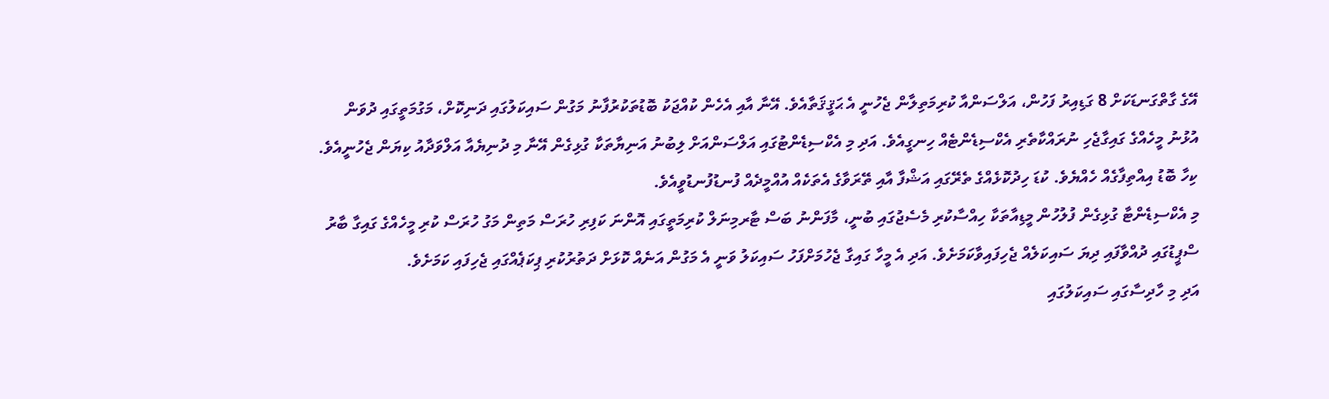އޭގެ ގާތްގަނޑަކަށް 8 ގަޑިއިރު ފަހުން، އަލްސަންއާ ކުރިމަތިލާން ޖެހުނީ އެ ޙަޤީޤަތާއެވެ. އޭނާ އާއި އެހެން ކުއްޖަކު ބޮޑުތަކުރުފާނު މަގުން ސައިކަލުގައި ދަނިކޮށް، މަގުމަތީގައި ދުވަން އުޅުނު މީހެއްގެ ގައިގާޖެހި ނުރައްކާތެރި އެކްސިޑެންޓެއް ހިނގީއެވެ. އަދި މި އެކްސިޑެންޓުގައި އަލްސަންއަށް ލިބުނު އަނިޔާތަކާ ގުޅިގެން އޭނާ މި ދުނިޔެއާ އަލްވަދާއު ކިޔަން ޖެހުނީއެވެ. ކިހާ ބޮޑު އިއްތިފާގެއް ހެއްޔެވެ. ކުޑަ ހިދުކޮޅެއްގެ ތެރޭގައި އަޝްފާ އާއި ތޭރަވާގެ އެތަކެއް އުއްމީދެއް ފުނޑުފުނޑުވީއެވެ.
މި އެކްސިޑެންޓާ ގުޅިގެން ފުލުހުން މީޑިއާތަކާ ހިއްސާކުރި މެސެޖުގައި ބުނީ، މާފަންނު ބަސް ޓާރމިނަލް ކުރިމަތީގައި އޮންނަ ކަފިރި ހުރަސް މަތިން މަގު ހުރަސް ކުރި މީހެއްގެ ގައިގާ ބާރު ސްޕީޑުގައި ދުއްވާފައި ދިޔަ ސައިކަލެއް ޖެހިފައިވާކަމަށެވެ. އަދި އެ މީހާ ގައިގާ ޖެހުމަށްފަހު ސައިކަލު ވަނީ އެ މަގުން އަނެއް ކޮޅަށް ދަތުރުކުރި ޕިކަޕެއްގައި ޖެހިފައި ކަމަށެވެ.
އަދި މި ހާދިސާގައި ސައިކަލުގައި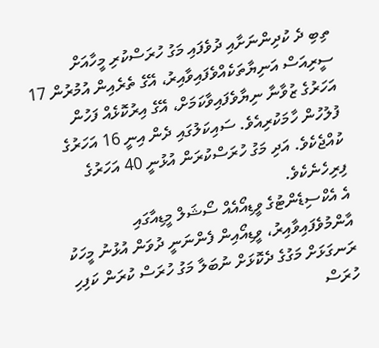ތިބި ދެ ކުދިންނަށާއި ދުވެފައި މަގު ހުރަސްކުރި މީހާއަށް ސީރިއަސް އަނިޔާތަކެއްވެފައިވާއިރު، އޭގެ ތެރެއިން އުމުރުން 17 އަހަރުގެ ޒުވާނާ ނިޔާވެފައިވާކަމަށް، އޭގެ އިރުކޮޅެއް ފަހުން ފުލުހުން ހާމަކުރިއެވެ. ސައިކަލުގައި ދެން އިނީ 16 އަހަރުގެ ކުއްޖެކެވެ. އަދި މަގު ހުރަސްކުރަން އުޅުނީ 40 އަހަރުގެ ފިރިހެނެކެވެ.
އެ އެކްސިޑެންޓުގެ ވީޑިއޯއެއް ސޯޝަލް މީޑިއާގައި އާންމުވެފައިވާއިރު، ވީޑިއޯއިން ފެންނަނީ ދުވަން އުޅުނު މީހަކު ރަނގަޅަށް މަގުގެ ދެކޮޅަށް ނުބަލާ މަގު ހުރަސް ކުރަން ކަފިހި ހުރަސް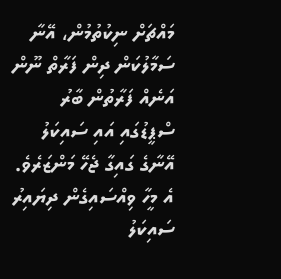މައްޗަށް ނިކުތުމުން، އޭނާ ސަމާލުކަން ދިން ފަރާތް ނޫން އަނެއް ފަރާތުން ބާރު ސްޕީޑުގައި އައި ސައިކަލު އޭނާގެ ގައިގާ ޖެހޭ މަންޒަރެވެ. އެ މީހާ ވިއްސައިގެން ދިޔައިރު ސައިކަލު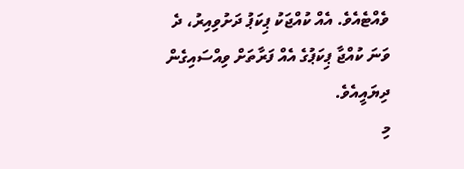ވެއްޓެއެވެ. އެއް ކުއްޖަކު ޕިކަޕު ދަށުވިއިރު، ދެ ވަނަ ކުއްޖާ ޕިކަޕުގެ އެއް ފަރާތަށް ވިއްސައިގެން ދިޔައީއެވެ.
މި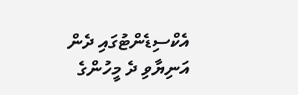އެކްސިޑެންޓުގައި ދެން އަނިޔާވި ދެ މީހުންގެ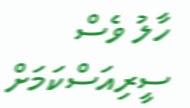ހާލު ވެސް ސީރިއަސްކަމަށް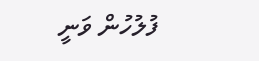ފުލުހުން ވަނީ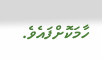ހާމަކޮށްފައެވެ.